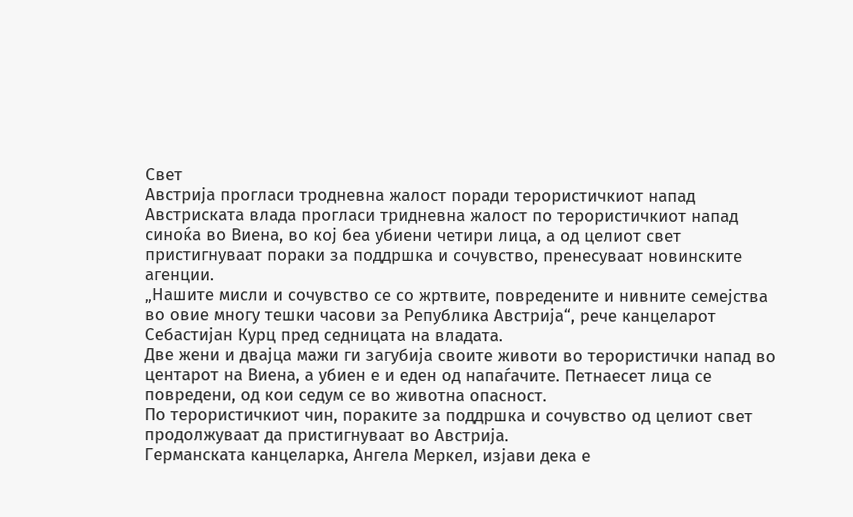Свет
Австрија прогласи тродневна жалост поради терористичкиот напад
Австриската влада прогласи тридневна жалост по терористичкиот напад синоќа во Виена, во кој беа убиени четири лица, а од целиот свет пристигнуваат пораки за поддршка и сочувство, пренесуваат новинските агенции.
„Нашите мисли и сочувство се со жртвите, повредените и нивните семејства во овие многу тешки часови за Република Австрија“, рече канцеларот Себастијан Курц пред седницата на владата.
Две жени и двајца мажи ги загубија своите животи во терористички напад во центарот на Виена, а убиен е и еден од напаѓачите. Петнаесет лица се повредени, од кои седум се во животна опасност.
По терористичкиот чин, пораките за поддршка и сочувство од целиот свет продолжуваат да пристигнуваат во Австрија.
Германската канцеларка, Ангела Меркел, изјави дека е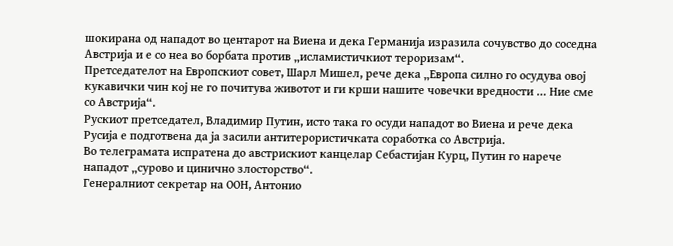шокирана од нападот во центарот на Виена и дека Германија изразила сочувство до соседна Австрија и е со неа во борбата против „исламистичкиот тероризам“.
Претседателот на Европскиот совет, Шарл Мишел, рече дека „Европа силно го осудува овој кукавички чин кој не го почитува животот и ги крши нашите човечки вредности … Ние сме со Австрија“.
Рускиот претседател, Владимир Путин, исто така го осуди нападот во Виена и рече дека Русија е подготвена да ја засили антитерористичката соработка со Австрија.
Во телеграмата испратена до австрискиот канцелар Себастијан Курц, Путин го нарече нападот „сурово и цинично злосторство“.
Генералниот секретар на ООН, Антонио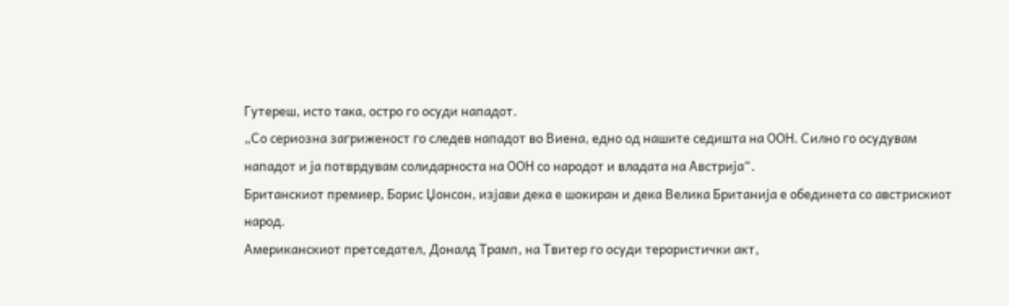Гутереш, исто така, остро го осуди нападот.
„Со сериозна загриженост го следев нападот во Виена, едно од нашите седишта на ООН. Силно го осудувам нападот и ја потврдувам солидарноста на ООН со народот и владата на Австрија“.
Британскиот премиер, Борис Џонсон, изјави дека е шокиран и дека Велика Британија е обединета со австрискиот народ.
Американскиот претседател, Доналд Трамп, на Твитер го осуди терористички акт,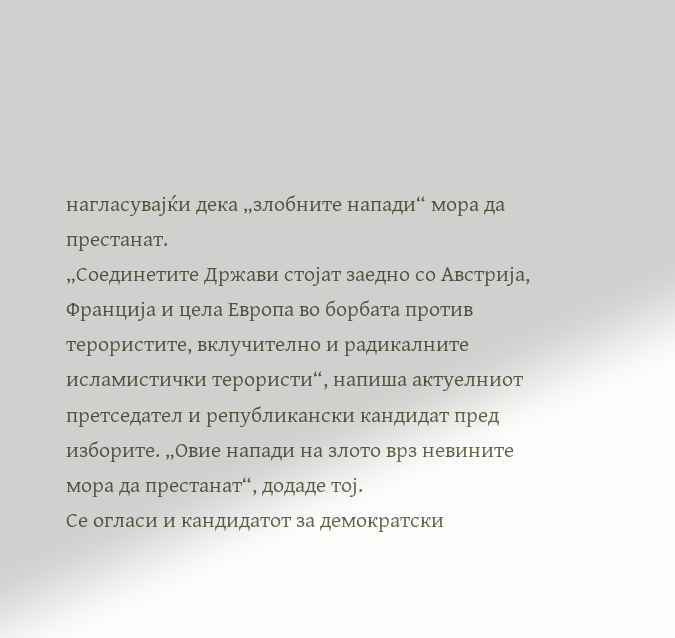нагласувајќи дека „злобните напади“ мора да престанат.
„Соединетите Држави стојат заедно со Австрија, Франција и цела Европа во борбата против терористите, вклучително и радикалните исламистички терористи“, напиша актуелниот претседател и републикански кандидат пред изборите. „Овие напади на злото врз невините мора да престанат“, додаде тој.
Се огласи и кандидатот за демократски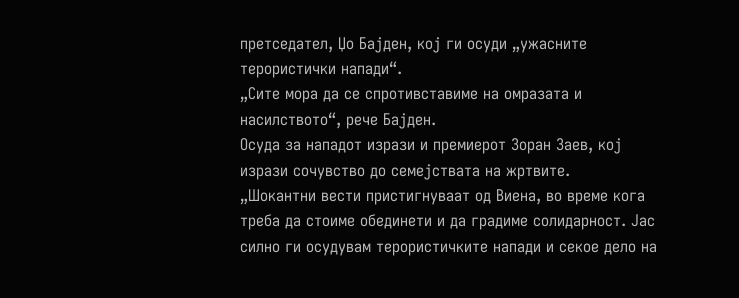претседател, Џо Бајден, кој ги осуди „ужасните терористички напади“.
„Сите мора да се спротивставиме на омразата и насилството“, рече Бајден.
Осуда за нападот изрази и премиерот Зоран Заев, кој изрази сочувство до семејствата на жртвите.
„Шокантни вести пристигнуваат од Виена, во време кога треба да стоиме обединети и да градиме солидарност. Јас силно ги осудувам терористичките напади и секое дело на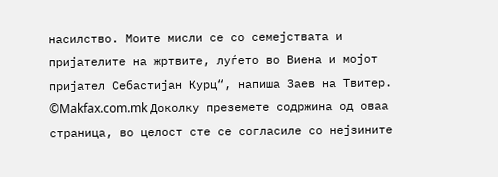насилство. Моите мисли се со семејствата и пријателите на жртвите, луѓето во Виена и мојот пријател Себастијан Курц“, напиша Заев на Твитер.
©Makfax.com.mk Доколку преземете содржина од оваа страница, во целост сте се согласиле со нејзините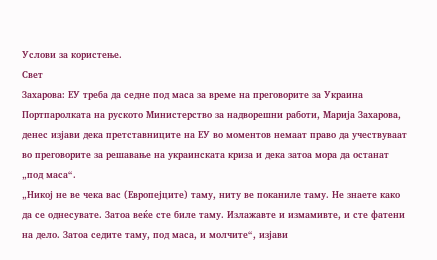Услови за користење.
Свет
Захарова: ЕУ треба да седне под маса за време на преговорите за Украина
Портпаролката на руското Министерство за надворешни работи, Марија Захарова, денес изјави дека претставниците на ЕУ во моментов немаат право да учествуваат во преговорите за решавање на украинската криза и дека затоа мора да останат „под маса“.
„Никој не ве чека вас (Европејците) таму, ниту ве поканиле таму. Не знаете како да се однесувате. Затоа веќе сте биле таму. Излажавте и измамивте, и сте фатени на дело. Затоа седите таму, под маса, и молчите“, изјави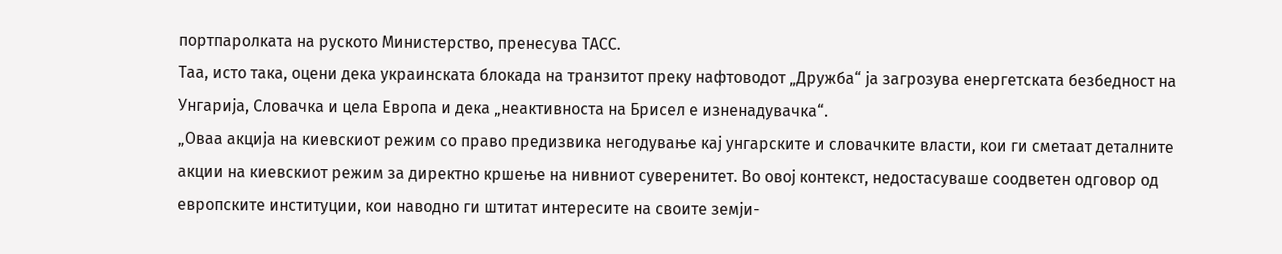портпаролката на руското Министерство, пренесува ТАСС.
Таа, исто така, оцени дека украинската блокада на транзитот преку нафтоводот „Дружба“ ја загрозува енергетската безбедност на Унгарија, Словачка и цела Европа и дека „неактивноста на Брисел е изненадувачка“.
„Оваа акција на киевскиот режим со право предизвика негодување кај унгарските и словачките власти, кои ги сметаат деталните акции на киевскиот режим за директно кршење на нивниот суверенитет. Во овој контекст, недостасуваше соодветен одговор од европските институции, кои наводно ги штитат интересите на своите земји-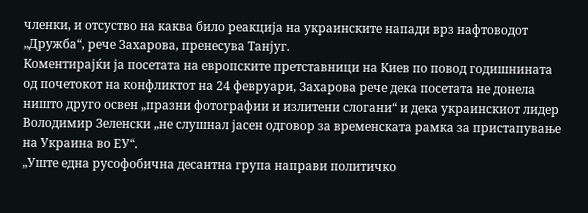членки, и отсуство на каква било реакција на украинските напади врз нафтоводот „Дружба“, рече Захарова, пренесува Танјуг.
Коментирајќи ја посетата на европските претставници на Киев по повод годишнината од почетокот на конфликтот на 24 февруари, Захарова рече дека посетата не донела ништо друго освен „празни фотографии и излитени слогани“ и дека украинскиот лидер Володимир Зеленски „не слушнал јасен одговор за временската рамка за пристапување на Украина во ЕУ“.
„Уште една русофобична десантна група направи политичко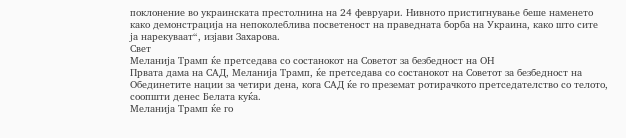поклонение во украинската престолнина на 24 февруари. Нивното пристигнување беше наменето како демонстрација на непоколеблива посветеност на праведната борба на Украина, како што сите ја нарекуваат“, изјави Захарова.
Свет
Меланија Трамп ќе претседава со состанокот на Советот за безбедност на ОН
Првата дама на САД, Меланија Трамп, ќе претседава со состанокот на Советот за безбедност на Обединетите нации за четири дена, кога САД ќе го преземат ротирачкото претседателство со телото, соопшти денес Белата куќа.
Меланија Трамп ќе го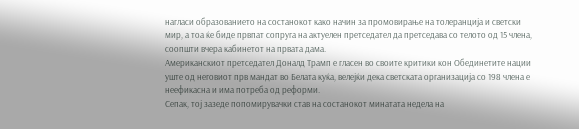нагласи образованието на состанокот како начин за промовирање на толеранција и светски мир, а тоа ќе биде првпат сопруга на актуелен претседател да претседава со телото од 15 члена, соопшти вчера кабинетот на првата дама.
Американскиот претседател Доналд Трамп е гласен во своите критики кон Обединетите нации уште од неговиот прв мандат во Белата куќа, велејќи дека светската организација со 198 члена е неефикасна и има потреба од реформи.
Сепак, тој зазеде попомирувачки став на состанокот минатата недела на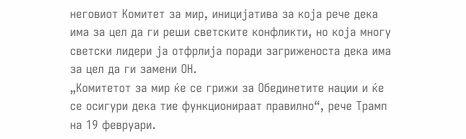неговиот Комитет за мир, иницијатива за која рече дека има за цел да ги реши светските конфликти, но која многу светски лидери ја отфрлија поради загриженоста дека има за цел да ги замени ОН.
„Комитетот за мир ќе се грижи за Обединетите нации и ќе се осигури дека тие функционираат правилно“, рече Трамп на 19 февруари.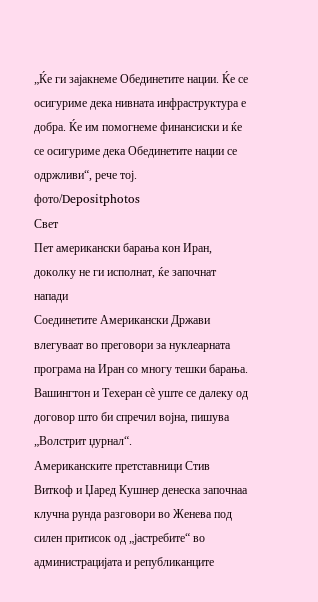„Ќе ги зајакнеме Обединетите нации. Ќе се осигуриме дека нивната инфраструктура е добра. Ќе им помогнеме финансиски и ќе се осигуриме дека Обединетите нации се одржливи“, рече тој.
фото/Depositphotos
Свет
Пет американски барања кон Иран, доколку не ги исполнат, ќе започнат напади
Соединетите Американски Држави влегуваат во преговори за нуклеарната програма на Иран со многу тешки барања. Вашингтон и Техеран сѐ уште се далеку од договор што би спречил војна, пишува „Волстрит џурнал“.
Американските претставници Стив Виткоф и Џаред Кушнер денеска започнаа клучна рунда разговори во Женева под силен притисок од „јастребите“ во администрацијата и републиканците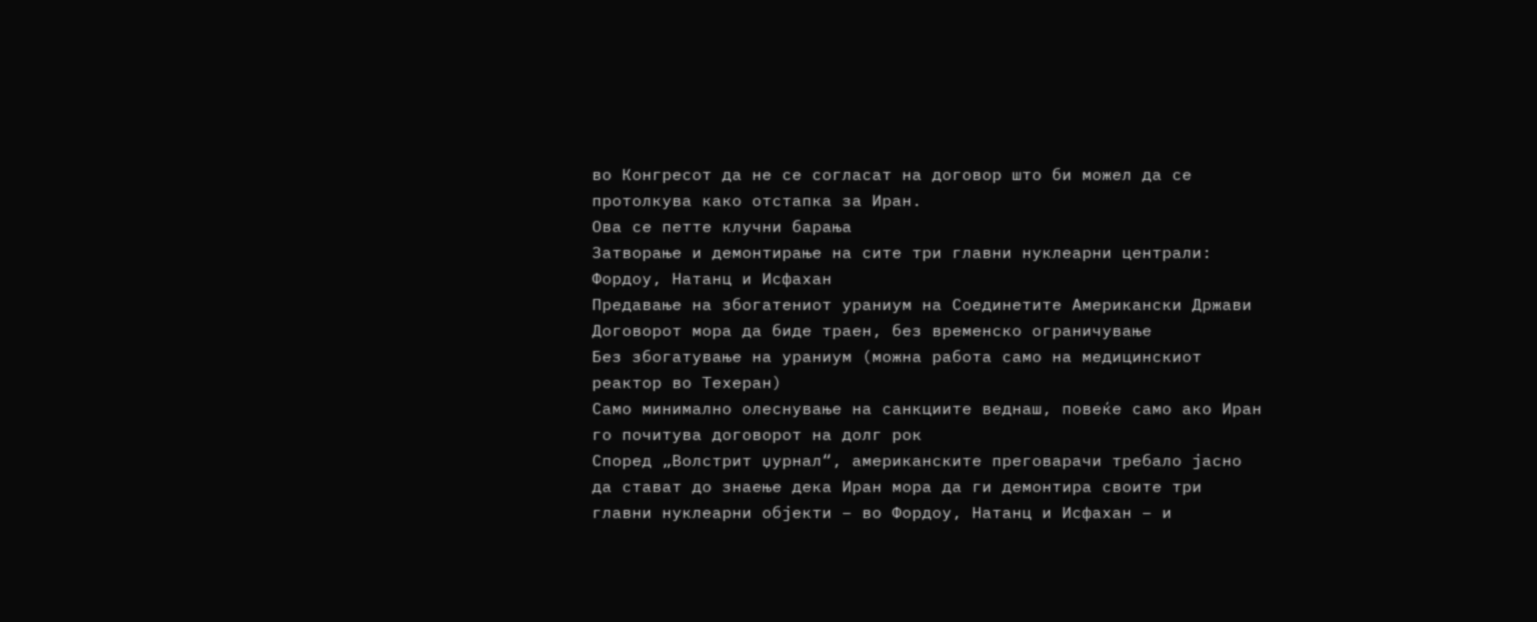во Конгресот да не се согласат на договор што би можел да се протолкува како отстапка за Иран.
Ова се петте клучни барања
Затворање и демонтирање на сите три главни нуклеарни централи: Фордоу, Натанц и Исфахан
Предавање на збогатениот ураниум на Соединетите Американски Држави
Договорот мора да биде траен, без временско ограничување
Без збогатување на ураниум (можна работа само на медицинскиот реактор во Техеран)
Само минимално олеснување на санкциите веднаш, повеќе само ако Иран го почитува договорот на долг рок
Според „Волстрит џурнал“, американските преговарачи требало јасно да стават до знаење дека Иран мора да ги демонтира своите три главни нуклеарни објекти – во Фордоу, Натанц и Исфахан – и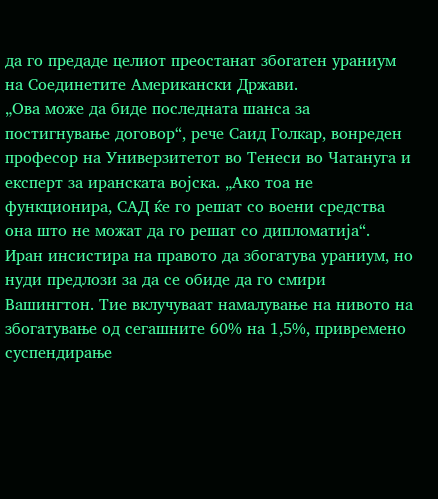да го предаде целиот преостанат збогатен ураниум на Соединетите Американски Држави.
„Ова може да биде последната шанса за постигнување договор“, рече Саид Голкар, вонреден професор на Универзитетот во Тенеси во Чатануга и експерт за иранската војска. „Ако тоа не функционира, САД ќе го решат со воени средства она што не можат да го решат со дипломатија“.
Иран инсистира на правото да збогатува ураниум, но нуди предлози за да се обиде да го смири Вашингтон. Тие вклучуваат намалување на нивото на збогатување од сегашните 60% на 1,5%, привремено суспендирање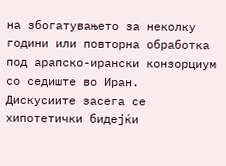на збогатувањето за неколку години или повторна обработка под арапско-ирански конзорциум со седиште во Иран.
Дискусиите засега се хипотетички бидејќи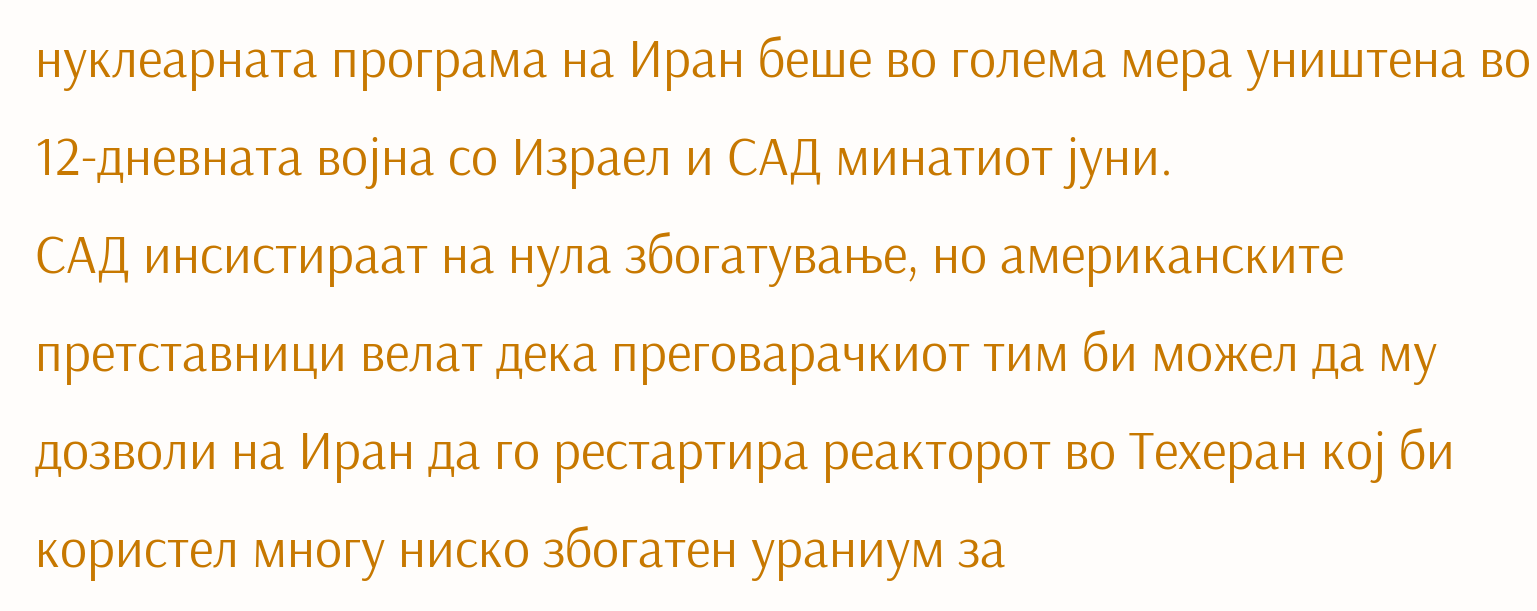нуклеарната програма на Иран беше во голема мера уништена во 12-дневната војна со Израел и САД минатиот јуни.
САД инсистираат на нула збогатување, но американските претставници велат дека преговарачкиот тим би можел да му дозволи на Иран да го рестартира реакторот во Техеран кој би користел многу ниско збогатен ураниум за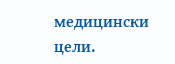медицински цели.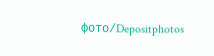фото/Depositphotos